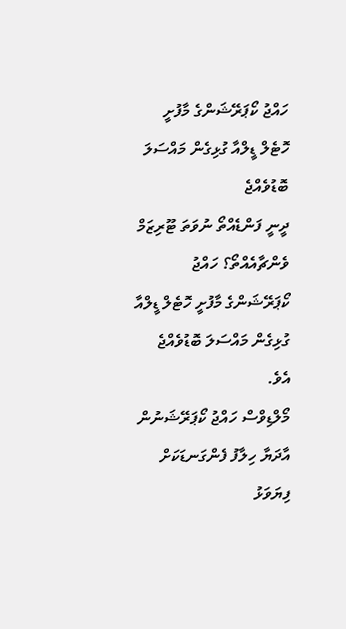ހައްޖު ކޯޕަރޭޝަންގެ މާފުށީ ހޮޓެލް ޑީލްއާ ގުޅިގެން މައްސަލަ ބޮޑުވެއްޖެ
ދީނީ ފަންޑެއްތޯ ނުވަތަ ޓޫރިޒަމް ވެންޗާއެއްތޯ؟ ހައްޖު ކޯޕަރޭޝަންގެ މާފުށީ ހޮޓެލް ޑީލްއާ ގުޅިގެން މައްސަލަ ބޮޑުވެއްޖެ އެވެ.
މޯލްޑިވްސް ހައްޖު ކޯޕަރޭޝަނުން އާދަޔާ ހިލާފު ފެންގަނޑަކަށް ފިޔަވަޅު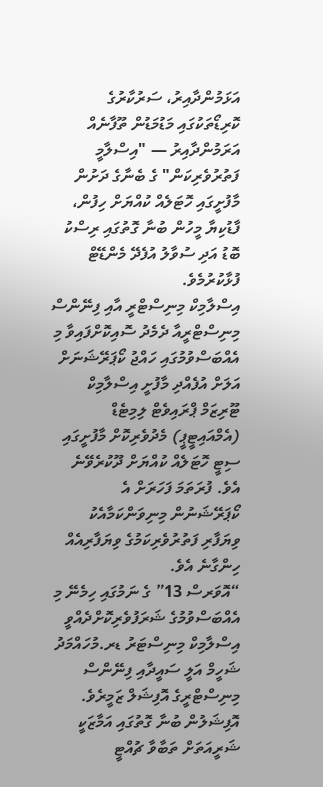އަޅަމުންދާއިރު، ސަރުކާރުގެ ކޮރިޑޯތަކުގައި މަޑުމަޑުން ތޫފާނެއް އަރަމުންދާއިރު — "އިސްލާމީ ފަތުރުވެރިކަން" ގެ ބެނާގެ ދަށުން މާފުށީގައި ހޮޓަލެއް ކުއްޔަށް ހިފުން، ފާޑުކިޔާ މީހުން ބުނާ ގޮތުގައި ރިސްކު ބޮޑު އަދި ސުވާލު އުފެދޭ މެންޑޭޓް ފުޅާކުރުމެވެ.
އިސްލާމިކް މިނިސްޓްރީ އާއި ފިނޭންސް މިނިސްޓްރީއާ ދެމެދު ސޮއިކޮށްފައިވާ މި އެއްބަސްވުމުގައި ހައްޖު ކޯޕަރޭޝަނަށް އަލަށް އުފެއްދި މާފުށީ އިސްލާމިކް ޓޫރިޒަމް ޕްރައިވެޓް ލިމިޓެޑް (އެމްއައިޓީޕީ) މެދުވެރިކޮށް މާފުށީގައި ސިޓީ ހޮޓަލެއް ކުއްޔަށް ދޫކުރެވޭނެ އެވެ. ފުރަތަމަ ފަހަރަށް އެ ކޯޕަރޭޝަނުން މިނިވަންކަމާއެކު ވިޔަފާރި ފަތުރުވެރިކަމުގެ ވިޔަފާރިއެއް ހިންގާނެ އެވެ.
“އޮވަރސް 13” ގެ ނަމުގައި ހިމެނޭ މި އެއްބަސްވުމުގެ ޝަރަފުވެރިކޮށްދެއްވީ އިސްލާމިކް މިނިސްޓަރު ޑރ.މުހައްމަދު ޝަހީމް އަލީ ސައީދާއި ފިނޭންސް މިނިސްޓްރީގެ އޮފިޝަލް ޒަމީރެވެ. އޮފިޝަލުން ބުނާ ގޮތުގައި އަމާޒަކީ ޝަރީއަތަށް ތަބާވާ ޗުއްޓީ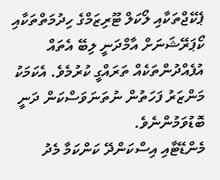ޕެކޭޖްތަކާއި ލޯކަލް ޓޫރިޒަމްގެ ހިދުމަތްތަކާއި ކޯޕަރޭޝަނަށް އާމްދަނީ ލިބޭ އެތައް އުފެއްދުންތަކެއް ތަރައްގީ ކުރުމެވެ. އެކަމަކު މަންޒަރު ފަހަތުން ނުތަނަވަސްކަން ދަނީ ބޮޑުވަމުންނެވެ.
މެންޑޭޓާއި އިސްކަންދޭ ކަންކަމާ މެދު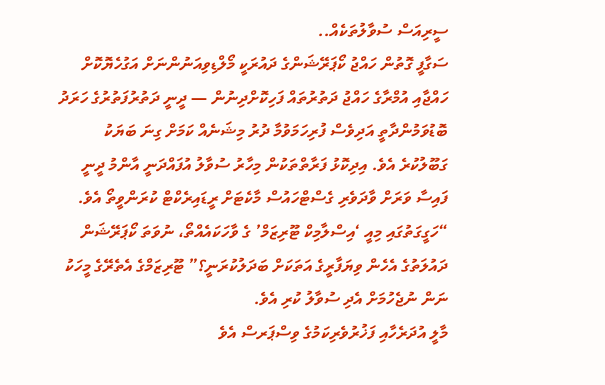ސީރިއަސް ސުވާލުތަކެއް..
ސަގާފީ ގޮތުން ހައްޖު ކޯޕަރޭޝަންގެ ދައުރަކީ މޯލްޑިވިއަނުންނަށް އަގުހެޔޮކޮށް ހައްޖާއި އުމްރާގެ ހައްޖު ދަތުރުތައް ފަހިކޮށްދިނުން — ދީނީ ދަތުރުފަތުރުގެ ހަރަދު ބޮޑުވަމުންދާތީ އަދިވެސް ފުރިހަމަވުމާ ދުރު މިޝަނެއް ކަމަށް ގިނަ ބަޔަކު ގަބޫލުކުރެ އެވެ. އިދިކޮޅު ފަރާތްތަކުން މިހާރު ސުވާލު އުފައްދަނީ އާންމު ދީނީ ފައިސާ ވަރަށް ވާދަވެރި ގެސްޓްހައުސް މާކެޓަށް ރީޑައިރެކްޓް ކުރަންވީތޯ އެވެ.
“ހަގީގަތުގައި މިއީ ‘އިސްލާމިކް ޓޫރިޒަމް’ ގެ ވާހަކައެއްތޯ، ނުވަތަ ކޯޕަރޭޝަން ދައުލަތުގެ އެހެން ވިޔަފާރީގެ އަތަކަށް ބަދަލުކުރަނީ؟” ޓޫރިޒަމްގެ އެތެރޭގެ މީހަކު ނަން ނުޖެހުމަށް އެދި ސުވާލު ކުރި އެވެ.
މާލީ އުދަރެހާއި ފަޚުރުވެރިކަމުގެ ވިސްޕަރސް އެވެ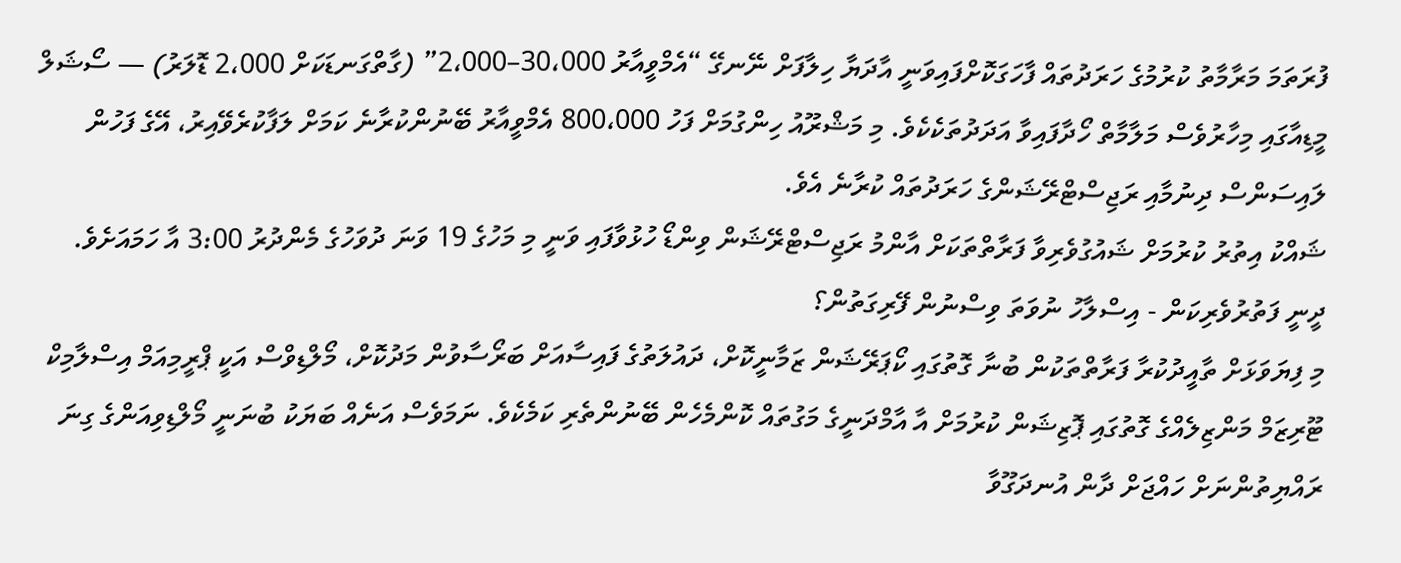ފުރަތަމަ މަރާމާތު ކުރުމުގެ ހަރަދުތައް ފާހަގަކޮށްފައިވަނީ އާދަޔާ ހިލާފަށް ނޭނގޭ “އެމްވީއާރު 30،000–2،000” (ގާތްގަނޑަކަށް 2،000 ޑޮލަރު) — ސޯޝަލް މީޑިއާގައި މިހާރުވެސް މަލާމާތް ހޯދާފައިވާ އަދަދުތަކެކެވެ. މި މަޝްރޫއު ހިންގުމަށް ފަހު 800،000 އެމްވީއާރު ބޭނުންކުރާނެ ކަމަށް ލަފާކުރެވޭއިރު، އޭގެ ފަހުން ލައިސަންސް ދިނުމާއި ރަޖިސްޓްރޭޝަންގެ ހަރަދުތައް ކުރާނެ އެވެ.
ޝައްކު އިތުރު ކުރުމަށް ޝައުގުވެރިވާ ފަރާތްތަކަށް އާންމު ރަޖިސްޓްރޭޝަން ވިންޑޯ ހުޅުވާފައި ވަނީ މި މަހުގެ 19 ވަނަ ދުވަހުގެ މެންދުރު 3:00 އާ ހަމައަށެވެ.
ދީނީ ފަތުރުވެރިކަން - އިސްލާހު ނުވަތަ ވިސްނުން ފޭރިގަތުން؟
މި ފިޔަވަޅަށް ތާއީދުކުރާ ފަރާތްތަކުން ބުނާ ގޮތުގައި ކޯޕަރޭޝަން ޒަމާނީކޮށް، ދައުލަތުގެ ފައިސާއަށް ބަރޯސާވުން މަދުކޮށް، މޯލްޑިވްސް އަކީ ޕްރީމިއަމް އިސްލާމިކް ޓޫރިޒަމް މަންޒިލެއްގެ ގޮތުގައި ޕޮޒިޝަން ކުރުމަށް އާ އާމްދަނީގެ މަގުތައް ކޮންމެހެން ބޭނުންތެރި ކަމެކެވެ. ނަމަވެސް އަނެއް ބަޔަކު ބުނަނީ މޯލްޑިވިއަންގެ ގިނަ ރައްޔިތުންނަށް ހައްޖަށް ދާން އުނދަގޫވާ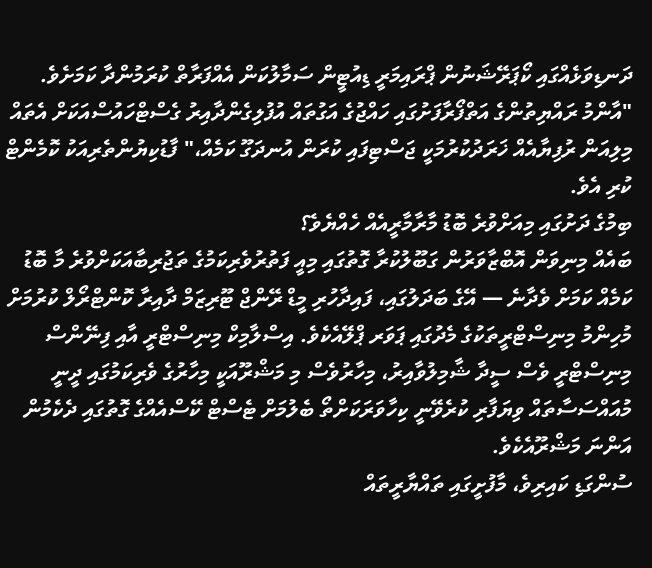ދަނޑިވަޅެއްގައި ކޯޕަރޭޝަނުން ޕްރައިމަރީ ޑިއުޓީން ސަމާލުކަން އެއްފަރާތް ކުރަމުންދާ ކަމަށެވެ.
"އާންމު ރައްޔިތުންގެ އަތްފޯރާފަށުގައި ހައްޖުގެ އަގުތައް އުފުލިގެންދާއިރު ގެސްޓްހައުސްއަކަށް އެތައް މިލިއަން ރުފިޔާއެއް ޚަރަދުކުރުމަކީ ޖަސްޓިފައި ކުރަން އުނދަގޫ ކަމެއް،" ފާޑުކިޔުންތެރިއަކު ކޮމެންޓް ކުރި އެވެ.
ބިމުގެ ދަށުގައި މިއަށްވުރެ ބޮޑު މާރާމާރީއެއް ހެއްޔެވެ؟
ބައެއް މިނިވަން އޮބްޒާވަރުން ގަބޫލުކުރާ ގޮތުގައި މިއީ ފަތުރުވެރިކަމުގެ ތަޖުރިބާއަކަށްވުރެ މާ ބޮޑު ކަމެއް ކަމަށް ވެދާނެ — އޭގެ ބަދަލުގައި، ފައިދާހުރި މީޑް ރޭންޖް ޓޫރިޒަމް ދާއިރާ ކޮންޓްރޯލް ކުރުމަށް މުހިންމު މިނިސްޓްރީތަކުގެ މެދުގައި ޕަވަރ ޕްލޭއެކެވެ. އިސްލާމިކް މިނިސްޓްރީ އާއި ފިނޭންސް މިނިސްޓްރީ ވެސް ސީދާ ޝާމިލުވާއިރު، މިހާރުވެސް މި މަޝްރޫއަކީ މިހާރުގެ ވެރިކަމުގައި ދީނީ މުއައްސަސާތައް ވިޔަފާރި ކުރެވޭނީ ކިހާވަރަކަށްތޯ ބެލުމަށް ޓެސްޓް ކޭސްއެއްގެ ގޮތުގައި ދެކެމުން އަންނަ މަޝްރޫއެކެވެ.
ސުންގަޑި ކައިރިވެ، މާފުށީގައި ތައްޔާރީތައް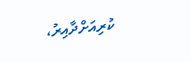ކުރިއަށްދާއިރު،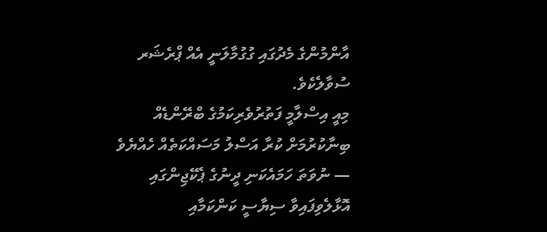އާންމުންގެ މެދުގައި ގުގުމާލަނީ އެއް ޕްރެޝަރ ސުވާލެކެވެ.
މިއީ އިސްލާމީ ފަތުރުވެރިކަމުގެ ބްރޭންޑެއް ބިނާކުރުމަށް ކުރާ އަސްލު މަސައްކަތެއް ހެއްޔެވެ — ނުވަތަ ހަމައެކަނި ދީނުގެ ޕެކޭޖިންގައި އޮޅާލެވިފައިވާ ސިޔާސީ ކަންކަމާއި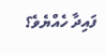ފައިދާ ހެއްޔެވެ؟